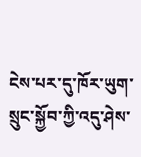ངེས་པར་དུ་ཁོར་ཡུག་སྲུང་སྐྱོབ་ཀྱི་འདུ་ཤེས་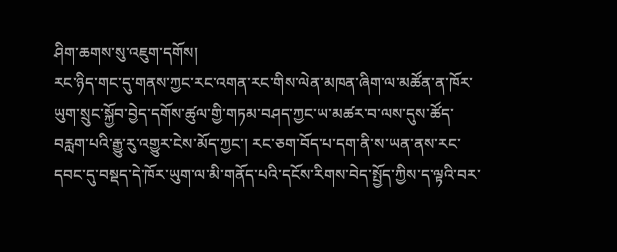ཤིག་ཆགས་སུ་འཇུག་དགོས།
རང་ཉིད་གང་དུ་གནས་ཀྱང་རང་འགན་རང་གིས་ལེན་མཁན་ཞིག་ལ་མཚོན་ན་ཁོར་ཡུག་སྲུང་སྐྱོབ་བྱེད་དགོས་ཚུལ་གྱི་གཏམ་བཤད་ཀྱང་ཡ་མཚར་བ་ལས་དུས་ཚོད་བརླག་པའི་རྒྱུ་རུ་འགྱུར་ངེས་མོད་ཀྱང་། རང་ཅག་བོད་པ་དག་ནི་ས་ཡན་ནས་རང་དབང་དུ་བསྡད་དེ་ཁོར་ཡུག་ལ་མི་གནོད་པའི་དངོས་རིགས་བེད་སྤྱོད་ཀྱིས་ད་ལྟའི་བར་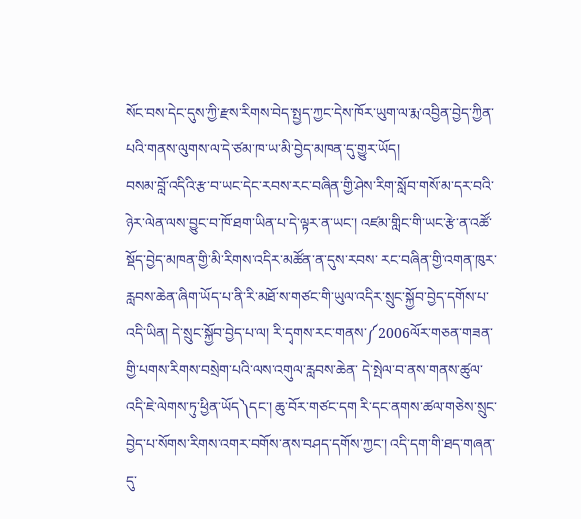སོང་བས་དེང་དུས་ཀྱི་རྫས་རིགས་བེད་སྤྱད་ཀྱང་དེས་ཁོར་ཡུག་ལ་རྨ་འབྱིན་བྱེད་ཀྱིན་པའི་གནས་ལུགས་ལ་དེ་ཙམ་ཁ་ཡ་མི་བྱེད་མཁན་དུ་གྱུར་ཡོད།
བསམ་བློ་འདིའི་རྩ་བ་ཡང་དེང་རབས་རང་བཞིན་གྱི་ཤེས་རིག་སློབ་གསོ་མ་དར་བའི་ཉེར་ལེན་ལས་བྱུང་བ་ཁོ་ཐག་ཡིན་པ་དེ་ལྟར་ན་ཡང་། འཛམ་གླིང་གི་ཡང་རྩེ་ན་འཚོ་སྡོད་བྱེད་མཁན་གྱི་མི་རིགས་འདིར་མཚོན་ན་དུས་རབས་ རང་བཞིན་གྱི་འགན་ཁུར་རླབས་ཆེན་ཞིག་ཡོད་པ་ནི་རི་མཐོ་ས་གཙང་གི་ཡུལ་འདིར་སྲུང་སྐྱོབ་བྱེད་དགོས་པ་འདི་ཡིན། དེ་སྲུང་སྐྱོབ་བྱེད་པ་ལ། རི་དྭགས་རང་གནས་༼2006ལོར་གཅན་གཟན་གྱི་པགས་རིགས་བསྲེག་པའི་ལས་འགུལ་རླབས་ཆེན་ དེ་སྤེལ་བ་ནས་གནས་ཚུལ་འདི་ཇེ་ལེགས་ཏུ་ཕྱིན་ཡོད༽དང་། ཆུ་བོར་གཙང་དག རི་དང་ནགས་ཚལ་གཅེས་སྲུང་བྱེད་པ་སོགས་རིགས་འགར་བགོས་ནས་བཤད་དགོས་ཀྱང་། འདི་དག་གི་ཐད་གཞན་དུ་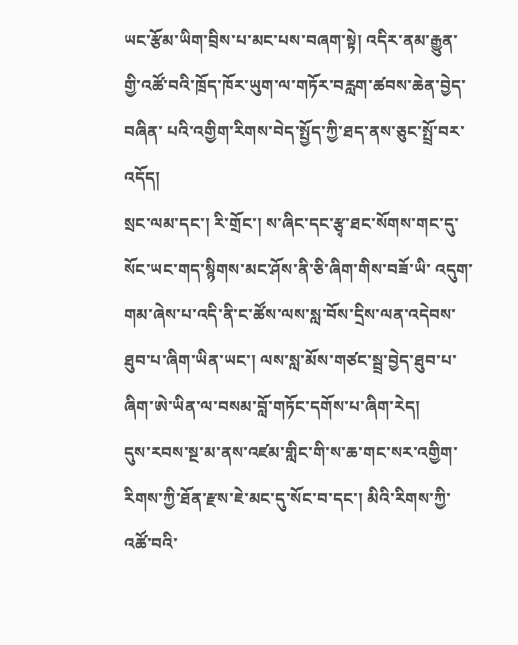ཡང་རྩོམ་ཡིག་བྲིས་པ་མང་པས་བཞག་སྟེ། འདིར་ནམ་རྒྱུན་གྱི་འཚོ་བའི་ཁྲོད་ཁོར་ཡུག་ལ་གཏོར་བརླག་ཚབས་ཆེན་བྱེད་བཞིན་ པའི་འགྱིག་རིགས་བེད་སྤྱོད་ཀྱི་ཐད་ནས་ཅུང་སྤྲོ་བར་འདོད།
སྲང་ལམ་དང་། རི་གྲོང་། ས་ཞིང་དང་རྩྭ་ཐང་སོགས་གང་དུ་སོང་ཡང་གད་སྙིགས་མང་ཤོས་ནི་ཅི་ཞིག་གིས་བཟོ་ཡི་ འདུག་གམ་ཞེས་པ་འདི་ནི་ང་ཚོས་ལས་སླ་བོས་དྲིས་ལན་འདེབས་ཐུབ་པ་ཞིག་ཡིན་ཡང་། ལས་སླ་མོས་གཙང་སྦྲ་བྱེད་ཐུབ་པ་ཞིག་ཨེ་ཡིན་ལ་བསམ་བློ་གཏོང་དགོས་པ་ཞིག་རེད།
དུས་རབས་སྔ་མ་ནས་འཛམ་གླིང་གི་ས་ཆ་གང་སར་འགྱིག་རིགས་ཀྱི་ཐོན་རྫས་ཇེ་མང་དུ་སོང་བ་དང་། མིའི་རིགས་ཀྱི་འཚོ་བའི་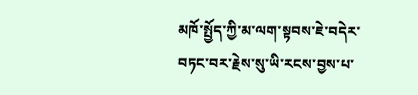མཁོ་སྤྱོད་ཀྱི་མ་ལག་སྟབས་ཇེ་བདེར་བཏང་བར་རྗེས་སུ་ཡི་རངས་བྱས་པ་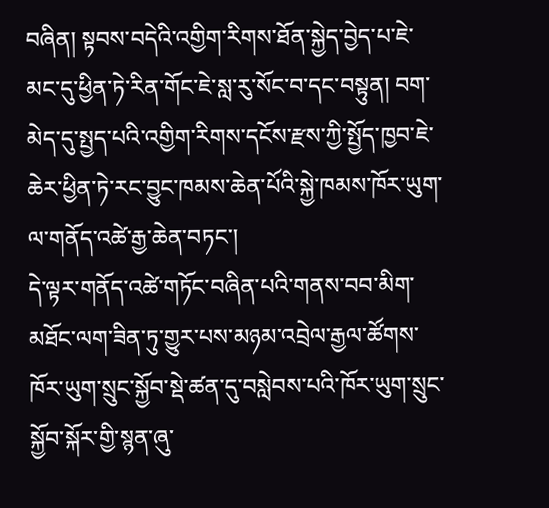བཞིན། སྟབས་བདེའི་འགྱིག་རིགས་ཐོན་སྐྱེད་བྱེད་པ་ཇེ་མང་དུ་ཕྱིན་ཏེ་རིན་གོང་ཇེ་སླ་རུ་སོང་བ་དང་བསྟུན། བག་མེད་དུ་སྤྱད་པའི་འགྱིག་རིགས་དངོས་རྫས་ཀྱི་སྤྱོད་ཁྱབ་ཇེ་ཆེར་ཕྱིན་ཏེ་རང་བྱུང་ཁམས་ཆེན་པོའི་སྐྱེ་ཁམས་ཁོར་ཡུག་ལ་གནོད་འཚེ་རྒྱ་ཆེན་བཏང་།
དེ་ལྟར་གནོད་འཚེ་གཏོང་བཞིན་པའི་གནས་བབ་མིག་མཐོང་ལག་ཟིན་ཏུ་གྱུར་པས་མཉམ་འབྲེལ་རྒྱལ་ཚོགས་ཁོར་ཡུག་སྲུང་སྐྱོབ་སྡེ་ཚན་དུ་བསླེབས་པའི་ཁོར་ཡུག་སྲུང་སྐྱོབ་སྐོར་གྱི་སྙན་ཞུ་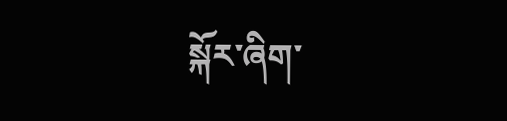སྐོར་ཞིག་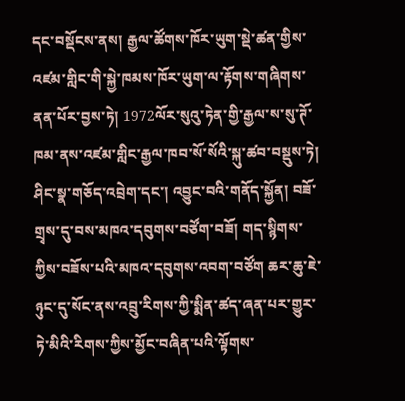དང་བསྡོངས་ནས། རྒྱལ་ཚོགས་ཁོར་ཡུག་སྡེ་ཚན་གྱིས་འཛམ་གླིང་གི་སྐྱེ་ཁམས་ཁོར་ཡུག་ལ་རྟོགས་གཞིགས་ནན་པོར་བྱས་ཏེ། 1972ལོར་སུའུ་ཏེན་གྱི་རྒྱལ་ས་སུ་ཊོ་ཁམ་ནས་འཛམ་གླིང་རྒྱལ་ཁབ་སོ་སོའི་སྐུ་ཚབ་བསྡུས་ཏེ། ཤིང་སྣ་གཅོད་འབྲེག་དང་། འབྱུང་བའི་གནོད་སྐྱོན། བཟོ་གྲྭས་དུ་བས་མཁའ་དབུགས་བཙོག་བཟོ། གད་སྙིགས་ཀྱིས་བཟོས་པའི་མཁའ་དབུགས་འབག་བཙོག ཆར་ཆུ་ཇེ་ཉུང་དུ་སོང་ནས་འབྲུ་རིགས་ཀྱི་སྨིན་ཚད་ཞན་པར་གྱུར་ཏེ་མིའི་རིགས་ཀྱིས་མྱོང་བཞིན་པའི་ལྟོགས་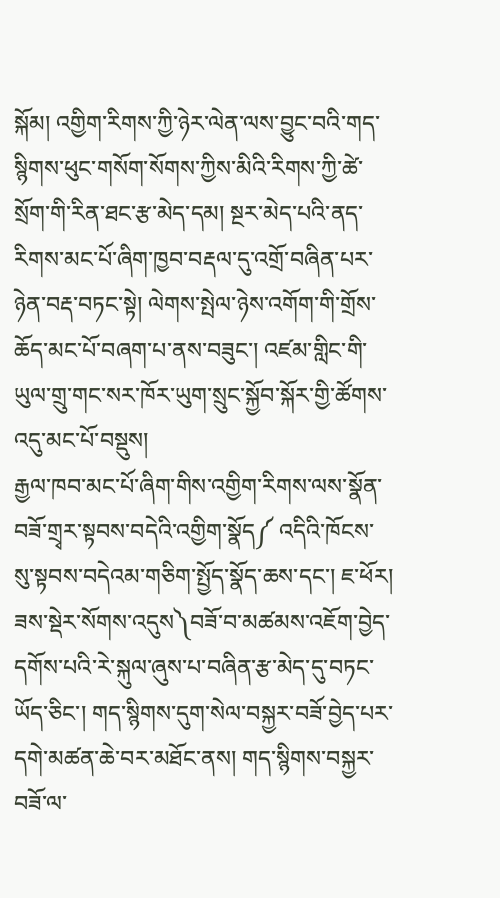སྐོམ། འགྱིག་རིགས་ཀྱི་ཉེར་ལེན་ལས་བྱུང་བའི་གད་སྙིགས་ཕུང་གསོག་སོགས་ཀྱིས་མིའི་རིགས་ཀྱི་ཚེ་སྲོག་གི་རིན་ཐང་རྩ་མེད་དམ། སྔར་མེད་པའི་ནད་རིགས་མང་པོ་ཞིག་ཁྱབ་བརྡལ་དུ་འགྲོ་བཞིན་པར་ཉེན་བརྡ་བཏང་སྟེ། ལེགས་སྤེལ་ཉེས་འགོག་གི་གྲོས་ཆོད་མང་པོ་བཞག་པ་ནས་བཟུང་། འཛམ་གླིང་གི་ཡུལ་གྲུ་གང་སར་ཁོར་ཡུག་སྲུང་སྐྱོབ་སྐོར་གྱི་ཚོགས་འདུ་མང་པོ་བསྡུས།
རྒྱལ་ཁབ་མང་པོ་ཞིག་གིས་འགྱིག་རིགས་ལས་སྣོན་བཟོ་གྲྭར་སྟབས་བདེའི་འགྱིག་སྣོད༼ འདིའི་ཁོངས་སུ་སྟབས་བདེའམ་གཅིག་སྤྱོད་སྣོད་ཆས་དང་། ཇ་ཕོར། ཟས་སྡེར་སོགས་འདུས༽བཟོ་བ་མཚམས་འཇོག་བྱེད་དགོས་པའི་རེ་སྐུལ་ཞུས་པ་བཞིན་རྩ་མེད་དུ་བཏང་ཡོད་ཅིང་། གད་སྙིགས་དུག་སེལ་བསྐྱར་བཟོ་བྱེད་པར་དགེ་མཚན་ཆེ་བར་མཐོང་ནས། གད་སྙིགས་བསྐྱར་བཟོ་ལ་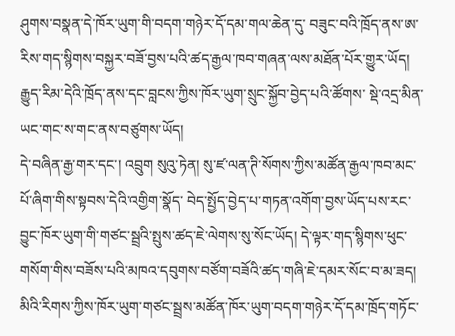ཤུགས་བསྣན་དེ་ཁོར་ཡུག་གི་བདག་གཉེར་དོ་དམ་གལ་ཆེན་དུ་ བཟུང་བའི་ཁྲོད་ནས་ཨ་རིས་གད་སྙིགས་བསྐྱར་བཟོ་བྱས་པའི་ཚད་རྒྱལ་ཁབ་གཞན་ལས་མཐོན་པོར་གྱུར་ཡོད། རྒྱུད་རིམ་དེའི་ཁྲོད་ནས་དང་བླངས་ཀྱིས་ཁོར་ཡུག་སྲུང་སྐྱོབ་བྱེད་པའི་ཚོགས་ སྡེ་འདྲ་མིན་ཡང་གང་ས་གང་ནས་བཙུགས་ཡོད།
དེ་བཞིན་རྒྱ་གར་དང་། འབྲུག སུའུ་ཏེན། སུ་ཛ་ལན་ཊི་སོགས་ཀྱིས་མཚོན་རྒྱལ་ཁབ་མང་པོ་ཞིག་གིས་སྟབས་དེའི་འགྱིག་སྣོད་ བེད་སྤྱོད་བྱེད་པ་གཏན་འགོག་བྱས་ཡོད་པས་རང་བྱུང་ཁོར་ཡུག་གི་གཙང་སྦྲའི་སྤུས་ཚད་ཇེ་ལེགས་སུ་སོང་ཡོད། དེ་ལྟར་གད་སྙིགས་ཕུང་གསོག་གིས་བཟོས་པའི་མཁའ་དབུགས་བཙོག་བཟོའི་ཚད་གཞི་ཇེ་དམར་སོང་བ་མ་ཟད། མིའི་རིགས་ཀྱིས་ཁོར་ཡུག་གཙང་སྦྲས་མཚོན་ཁོར་ཡུག་བདག་གཉེར་དོ་དམ་ཁྲོད་གཏོང་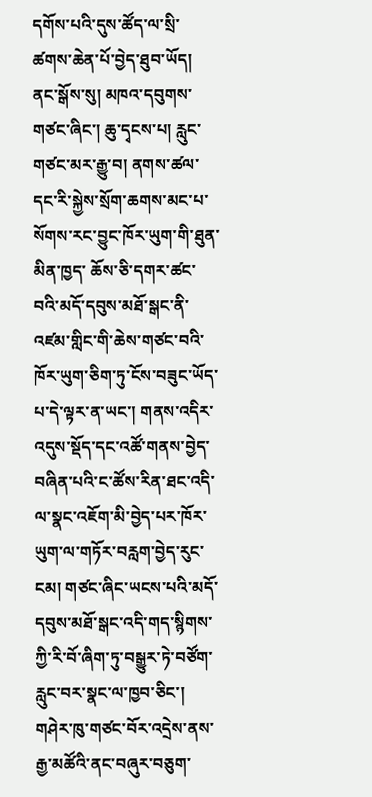དགོས་པའི་དུས་ཚོད་ལ་སྲི་ཚགས་ཆེན་པོ་བྱེད་ཐུབ་ཡོད།
ནང་སྒོས་སུ། མཁའ་དབུགས་གཙང་ཞིང་། ཆུ་དྭངས་པ། རླུང་གཙང་མར་རྒྱུ་བ། ནགས་ཚལ་དང་རི་སྐྱེས་སྲོག་ཆགས་མང་པ་སོགས་རང་བྱུང་ཁོར་ཡུག་གི་ཐུན་མིན་ཁྱད་ ཆོས་ཅི་དགར་ཚང་བའི་མདོ་དབུས་མཐོ་སྒང་ནི་འཛམ་གླིང་གི་ཆེས་གཙང་བའི་ཁོར་ཡུག་ཅིག་ཏུ་ངོས་བཟུང་ཡོད་པ་དེ་ལྟར་ན་ཡང་། གནས་འདིར་འདུས་སྡོད་དང་འཚོ་གནས་བྱེད་བཞིན་པའི་ང་ཚོས་རིན་ཐང་འདི་ལ་སྣང་འཇོག་མི་བྱེད་པར་ཁོར་ཡུག་ལ་གཏོར་བརླག་བྱེད་རུང་ངམ། གཙང་ཞིང་ཡངས་པའི་མདོ་དབུས་མཐོ་སྒང་འདི་གད་སྙིགས་ཀྱི་རི་བོ་ཞིག་ཏུ་བསྒྱུར་ཏེ་བཙོག་རླུང་བར་སྣང་ལ་ཁྱབ་ཅིང་། གཤེར་ཁུ་གཙང་བོར་འདྲེས་ནས་རྒྱ་མཚོའི་ནང་བཞུར་བཅུག་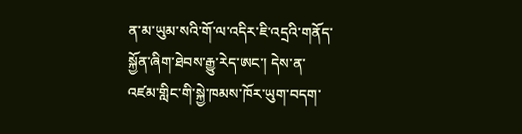ན་མ་ཡུམ་སའི་གོ་ལ་འདིར་ཇི་འདྲའི་གནོད་སྐྱོན་ཞིག་ཐེབས་རྒྱུ་རེད་ཨང་། དེས་ན་འཛམ་གླིང་གི་སྐྱེ་ཁམས་ཁོར་ཡུག་བདག་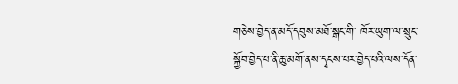གཅེས་བྱེད་ན་མདོ་དབུས་མཐོ་སྒང་གི་ ཁོར་ཡུག་ལ་སྲུང་སྐྱོབ་བྱེད་པ་ནི་ཆུ་མགོ་ནས་དྭངས་པར་བྱེད་པའི་ལས་དོན་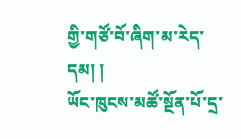གྱི་གཙོ་བོ་ཞིག་མ་རེད་དམ། །
ཡོང་ཁུངས་མཚོ་སྔོན་པོ་དྲ་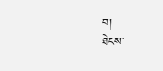བ།
ཐེངས་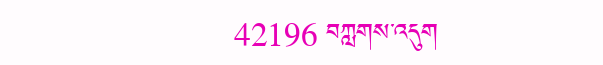42196 བཀླགས་འདུག